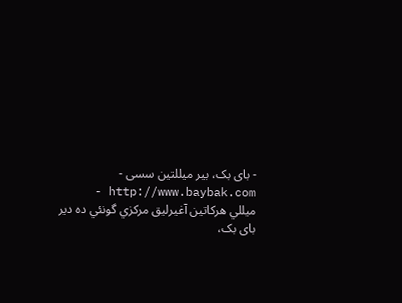- بای بک، بیر میللتین سسی - http://www.baybak.com -
ميللي هرکاتين آغيرليق مرکزي گونئي ده دير
بای بک،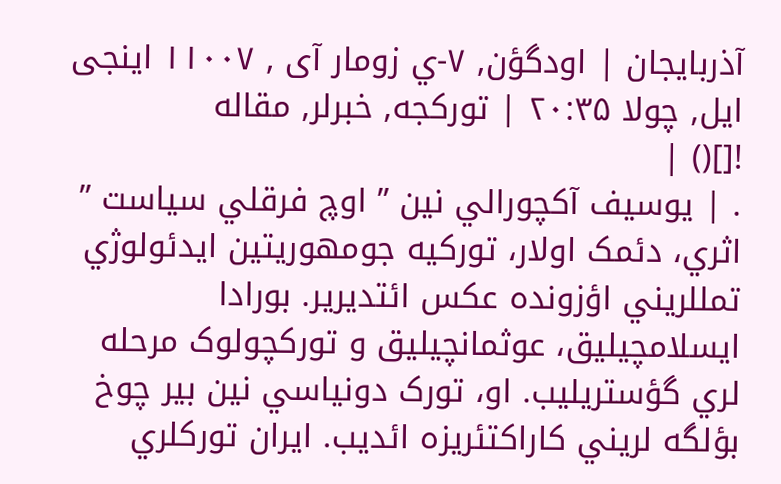آذربایجان | اودگؤن, ۷-ي زومار آی , ۱۱۰۰۷ اینجی ایل, چولا ۲۰:۳۵ | تورکجه, خبرلر, مقاله
![]() |
. | يوسيف آکچورالي نين ” اوچ فرقلي سياست ” اثري، دئمک اولار، تورکيه جومهوريتين ايدئولوژي تمللريني اؤزونده عکس ائتديرير. بورادا ايسلامچيليق، عوثمانچيليق و تورکچولوک مرحله لري گؤستريليب. او، تورک دونياسي نين بير چوخ بؤلگه لريني کاراکتئريزه ائديب. ايران تورکلري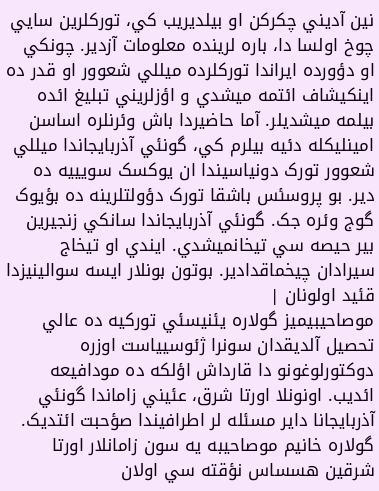نين آديني چکرکن او بيلديريب کي، تورکلرين سايي چوخ اولسا دا، باره لرينده معلومات آزدير. چونکي او دؤورده ايراندا تورکلرده ميللي شعوور او قدر ده اينکيشاف ائتمه ميشدي و اؤزلريني تبليغ ائده بيلمه ميشديلر. آما حاضيردا باش وئرنلره اساسن امينليکله دئيه بيلرم کي، گونئي آذربايجاندا ميللي شعوور تورک دونياسيندا ان يوکسک سويييه ده دير. بو پروسئس باشقا تورک دؤولتلرينه ده بؤيوک گوج وئره جک. گونئي آذربايجاندا سانکي زنجيرين بير حيصه سي تيخانميشدي. ايندي او تيخاج سيرادان چيخماقدادير. بوتون بونلار ايسه سوالينيزدا قئيد اولونان |
موصاحيبيميز گولاره يئنيسئي تورکيه ده عالي تحصيل آلديقدان سونرا ژئوسيياست اوزره دوکتورلوغونو دا قارداش اؤلکه ده مودافيعه ائديب. اونونلا اورتا شرق، عئيني زاماندا گونئي آذربايجانا داير مسئله لر اطرافيندا صؤحبت ائتديک. گولاره خانيم موصاحيبه يه سون زامانلار اورتا شرقين هسساس نؤقته سي اولان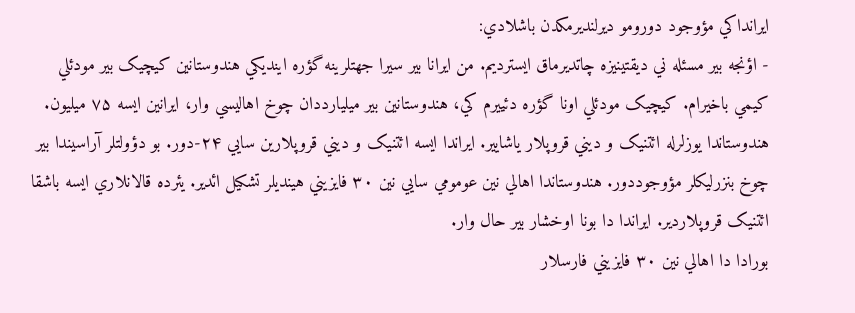ايرانداکي مؤوجود دورومو ديرلنديرمکدن باشلادي:
- اؤنجه بير مسئله ني ديقتينيزه چاتديرماق ايسترديم. من ايرانا بير سيرا جهتلرينه گؤره اينديکي هندوستانين کيچيک بير مودئلي کيمي باخيرام. کيچيک مودئلي اونا گؤره دئييرم کي، هندوستانين بير ميليارددان چوخ اهاليسي وار، ايرانين ايسه ۷۵ ميليون. هندوستاندا يوزلرله ائتنيک و ديني قروپلار ياشايير. ايراندا ايسه ائتنيک و ديني قروپلارين سايي ۲۴-دور. بو دؤولتلر آراسيندا بير چوخ بنزرليکلر مؤوجوددور. هندوستاندا اهالي نين عومومي سايي نين ۳۰ فايزيني هينديلر تشکيل ائدير. يئرده قالانلاري ايسه باشقا ائتنيک قروپلاردير. ايراندا دا بونا اوخشار بير حال وار.
بورادا دا اهالي نين ۳۰ فايزيني فارسلار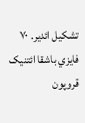تشکيل ائدير. ۷۰ فايزي باشقا ائتنيک قروپون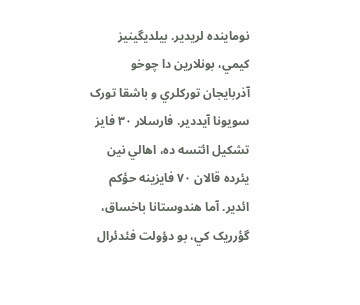نوماينده لريدير. بيلديگينيز کيمي، بونلارين دا چوخو آذربايجان تورکلري و باشقا تورک سويونا آيددير. فارسلار ۳۰ فايز تشکيل ائتسه ده، اهالي نين يئرده قالان ۷۰ فايزينه حؤکم ائدير. آما هندوستانا باخساق، گؤرريک کي، بو دؤولت فئدئرال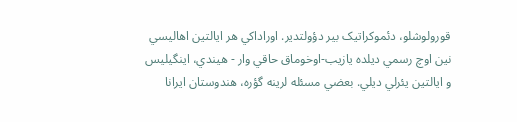قورولوشلو، دئموکراتيک بير دؤولتدير. اوراداکي هر ايالتين اهاليسي نين اوچ رسمي ديلده يازيب-اوخوماق حاقي وار - هيندي، اينگيليس و ايالتين يئرلي ديلي. بعضي مسئله لرينه گؤره، هندوستان ايرانا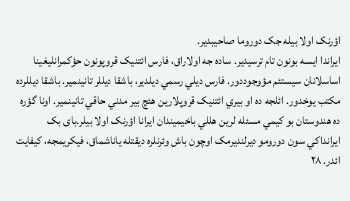اؤرنک اولا بيله جک دوروما صاحيبدير.
ايراندا ايسه بونون تام ترسيدير. ساده جه اولاراق، فارس ائتنيک قروپونون حؤکمرانليغينا اساسلانان سيستئم مؤوجوددور. فارس ديلي رسمي ديلدير، باشقا ديللر تانينمير. باشقا ديللرده مکتب يوخدور. ائلجه ده او بيري ائتنيک قروپلارين هئچ بير مدني حاقي تانينمير. اونا گؤره ده هندوستان بو کيمي مسئله لرين هللي باخيميندان ايرانا اؤرنک اولا بيلر.بای بک
ايرانداکي سون دورومو ديرلنديرمک اوچون باش وئرنلره ديقتله ياناشماق، فيکريمجه، کيفايت ائدر. ۲۸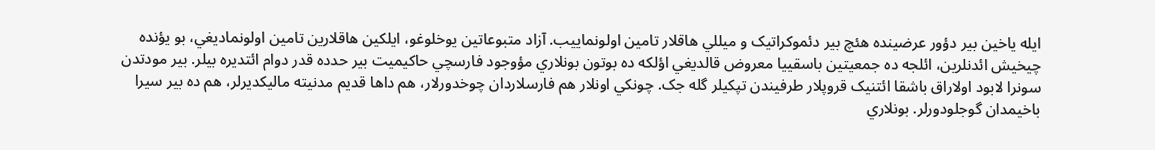ايله ياخين بير دؤور عرضينده هئچ بير دئموکراتيک و ميللي هاقلار تامين اولونماييب. آزاد متبوعاتين يوخلوغو، ايلکين هاقلارين تامين اولونماديغي، بو يؤنده چيخيش ائدنلرين، ائلجه ده جمعيتين باسقييا معروض قالديغي اؤلکه ده بوتون بونلاري مؤوجود فارسچي حاکيميت بير حدده قدر دوام ائتديره بيلر. بير مودتدن سونرا لابود اولاراق باشقا ائتنيک قروپلار طرفيندن تپکيلر گله جک. چونکي اونلار هم فارسلاردان چوخدورلار، هم داها قديم مدنيته ماليکديرلر، هم ده بير سيرا باخيمدان گوجلودورلر. بونلاري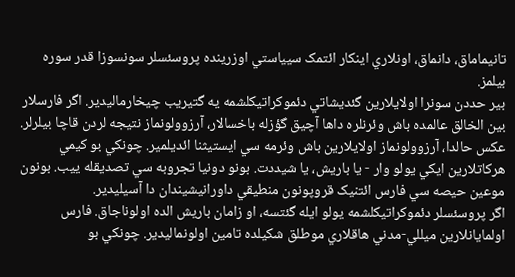تانيماماق، دانماق، اونلاري اينکار ائتمک سيياستي اوزرينده پروسئسلر سونسوزا قدر سوره بيلمز.
بير حددن سونرا اولايلارين گئديشاتي دئموکراتيکلشمه يه گتيريب چيخارماليدير. اگر فارسلار بين الخالق عالمده باش وئرنلره داها آچيق گؤزله باخسالار، آرزوولونماز نتيجه لردن قاچا بيلرلر. عکس حالدا، آرزوولونماز اولايلارين باش وئرمه سي ايستيثنا ائديلمير. چونکي بو کيمي هرکاتلارين ايکي يولو وار - يا باريش، يا شيددت. بونو دونيا تجروبه سي تصديقله ييب. بونون موعين حيصه سي فارس ائتنيک قروپونون منطيقي داورانيشيندان دا آسيليدير.
اگر پروسئسلر دئموکراتيکلشمه يولو ايله گئتسه، او زامان باريش الده اولوناجاق. فارس اولمايانلارين ميللي-مدني هاقلاري موطلق شکيلده تامين اولونماليدير. چونکي بو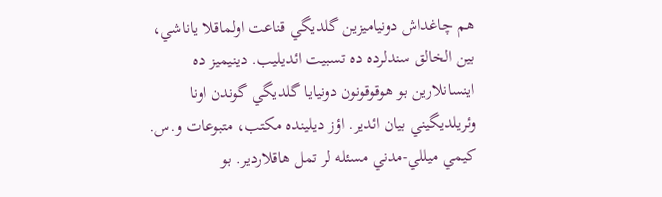هم چاغداش دونياميزين گلديگي قناعت اولماقلا ياناشي، بين الخالق سندلرده ده تسبيت ائديليب. دينيميز ده اينسانلارين بو هوقوقونون دونيايا گلديگي گوندن اونا وئريلديگيني بيان ائدير. اؤز ديلينده مکتب، متبوعات و.س. کيمي ميللي-مدني مسئله لر تمل هاقلاردير. بو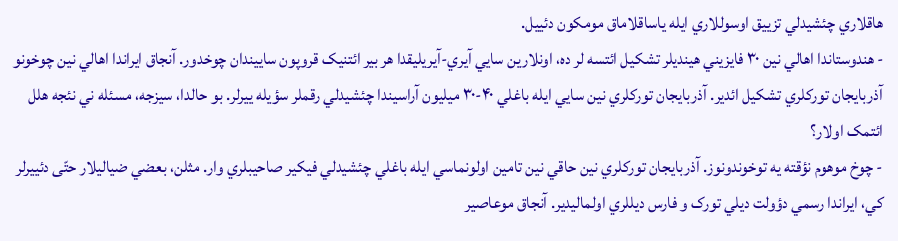هاقلاري چئشيدلي تزييق اوسوللاري ايله ياساقلاماق مومکون دئييل.
- هندوستاندا اهالي نين ۳۰ فايزيني هينديلر تشکيل ائتسه لر ده، اونلارين سايي آيري-آيريليقدا هر بير ائتنيک قروپون ساييندان چوخدور. آنجاق ايراندا اهالي نين چوخونو آذربايجان تورکلري تشکيل ائدير. آذربايجان تورکلري نين سايي ايله باغلي ۴۰-۳۰ ميليون آراسيندا چئشيدلي رقملر سؤيله ييرلر. بو حالدا، سيزجه، مسئله ني نئجه هلل ائتمک اولار؟
- چوخ موهوم نؤقته يه توخوندونوز. آذربايجان تورکلري نين حاقي نين تامين اولونماسي ايله باغلي چئشيدلي فيکير صاحيبلري وار. مثلن، بعضي ضياليلار حتّی دئييرلر کي، ايراندا رسمي دؤولت ديلي تورک و فارس ديللري اولماليدير. آنجاق موعاصير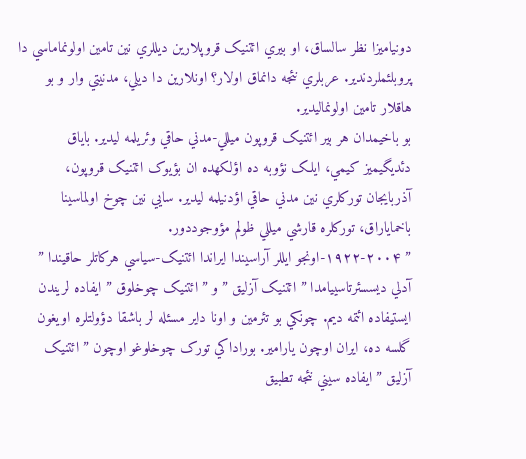دونياميزا نظر سالساق، او بيري ائتنيک قروپلارين ديللري نين تامين اولونماماسي دا پروبلئملردندير. عربلري نئجه دانماق اولار؟ اونلارين دا ديلي، مدنيتي وار و بو هاقلار تامين اولونماليدير.
بو باخيمدان هر بير ائتنيک قروپون ميللي-مدني حاقي وئريلمه ليدير. باياق دئديگيميز کيمي، ايلک نؤوبه ده اؤلکهده ان بؤيوک ائتنيک قروپون، آذربايجان تورکلري نين مدني حاقي اؤدنيلمه ليدير. سايي نين چوخ اولماسينا باخماياراق، تورکلره قارشي ميللي ظولم مؤوجوددور.
” ۱۹۲۲-۲۰۰۴-اونجو ايللر آراسيندا ايراندا ائتنيک-سياسي هرکاتلر حاقيندا ” آدلي ديسسئرتاسييامدا ” ائتنيک آزليق ” و ” ائتنيک چوخلوق ” ايفاده لريندن ايستيفاده ائتمه ديم. چونکي بو تئرمين و اونا داير مسئله لر باشقا دؤولتلره اويغون گلسه ده، ايران اوچون يارامير. بوراداکي تورک چوخلوغو اوچون ” ائتنيک آزليق ” ايفاده سيني نئجه تطبیق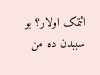ائتمک اولار؟ بو سببدن ده من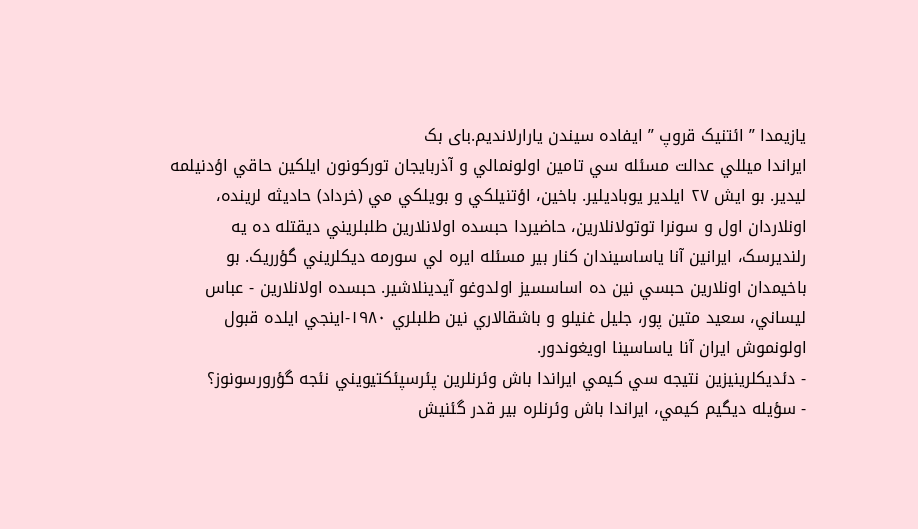يازيمدا ” ائتنيک قروپ ” ايفاده سيندن يارارلانديم.بای بک
ايراندا ميللي عدالت مسئله سي تامين اولونمالي و آذربايجان تورکونون ايلکين حاقي اؤدنيلمه ليدير. بو ايش ۲۷ ايلدير يوباديلير. باخين، اؤتنيلکي و بويلکي مي (خرداد) حاديثه لرينده، اونلاردان اول و سونرا توتولانلارين، حاضيردا حبسده اولانلارين طلبلريني ديقتله ده يه رلنديرسک، ايرانين آنا ياساسيندان کنار بير مسئله ايره لي سورمه ديکلريني گؤرريک. بو باخيمدان اونلارين حبسي نين ده اساسسيز اولدوغو آيدينلاشير. حبسده اولانلارين - عباس ليساني، سعيد متين پور، جليل غنيلو و باشقالاري نين طلبلري ۱۹۸۰-اينجي ايلده قبول اولونموش ايران آنا ياساسينا اويغوندور.
- دئديکلرينيزين نتيجه سي کيمي ايراندا باش وئرنلرين پئرسپئکتيويني نئجه گؤرورسونوز؟
- سؤيله ديگيم کيمي، ايراندا باش وئرنلره بير قدر گئنيش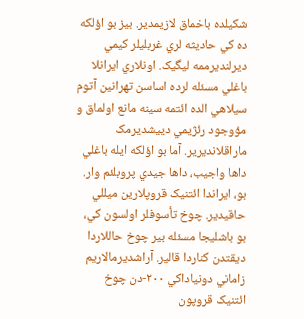شکيلده باخماق لازيمدير. بيز بو اؤلکه ده کي حاديثه لري غربليلر کيمي ديرلنديرممه ليگيک. اونلاري ايرانلا باغلي مسئله لرده اساسن تهرانين آتوم سيلاهي الده ائتمه سينه مانع اولماق و مؤوجود رئژيمي دييشديرمک ماراقلانديرير. آما بو اؤلکه ايله باغلي داها واجيب، داها جيدي پروبلئم وار. بو، ايراندا ائتنيک قروپلارين ميللي حاقيدير. چوخ تأسوفلر اولسون کي، بو باشليجا مسئله بير چوخ حاللاردا ديقتدن کناردا قالير. آراشديرمالاريم زاماني دونياداکي ۲۰۰-دن چوخ ائتنيک قروپون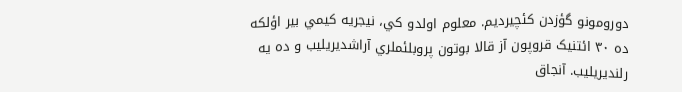دورومونو گؤزدن کئچيرديم. معلوم اولدو کي، نيجريه کيمي بير اؤلکه ده ۳۰ ائتنيک قروپون آز قالا بوتون پروبلئملري آراشديريليب و ده يه رلنديريليب. آنجاق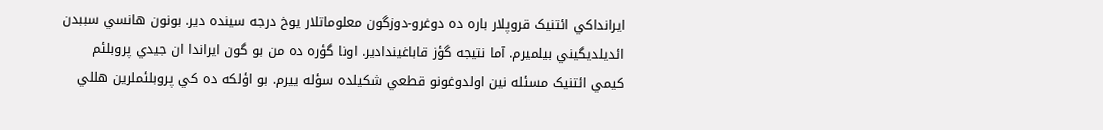ايرانداکي ائتنيک قروپلار باره ده دوغرو-دوزگون معلوماتلار يوخ درجه سينده دير. بونون هانسي سببدن ائديلديگيني بيلميرم. آما نتيجه گؤز قاباغيندادير. اونا گؤره ده من بو گون ايراندا ان جيدي پروبلئم کيمي ائتنيک مسئله نين اولدوغونو قطعي شکيلده سؤله ييرم. بو اؤلکه ده کي پروبلئملرين هللي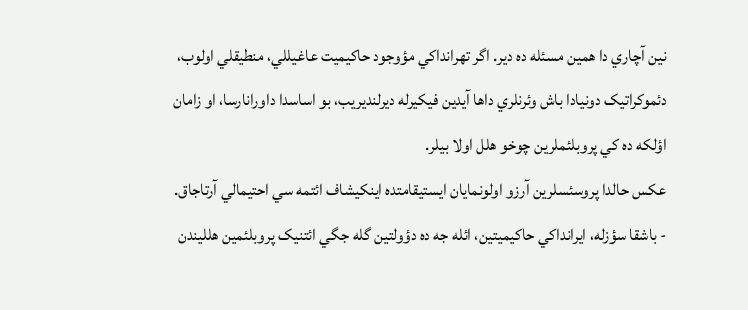نين آچاري دا همين مسئله ده دير. اگر تهرانداکي مؤوجود حاکيميت عاغيللي، منطيقلي اولوب، دئموکراتيک دونيادا باش وئرنلري داها آيدين فيکيرله ديرلنديريب، بو اساسدا داورانارسا، او زامان اؤلکه ده کي پروبلئملرين چوخو هلل اولا بيلر.
عکس حالدا پروسئسلرين آرزو اولونمايان ايستيقامتده اينکيشاف ائتمه سي احتيمالي آرتاجاق.
- باشقا سؤزله، ايرانداکي حاکيميتين، ائله جه ده دؤولتين گله جگي ائتنيک پروبلئمين هلليندن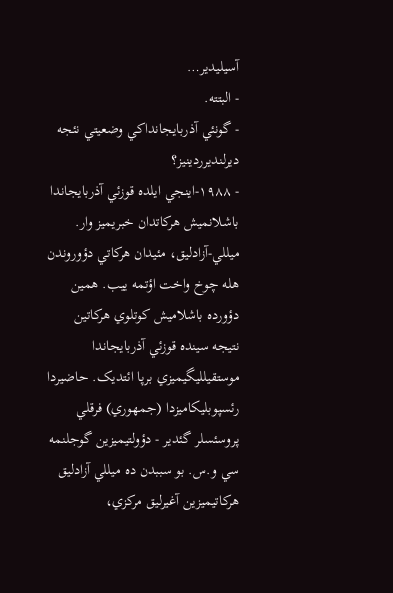آسيليدير…
- البتته.
- گونئي آذربايجانداکي وضعيتي نئجه ديرلنديرردينيز؟
- ۱۹۸۸-اينجي ايلده قوزئي آذربايجاندا باشلانميش هرکاتدان خبريميز وار. ميللي-آزادليق، مئيدان هرکاتي دؤوروندن هله چوخ واخت اؤتمه ييب. همين دؤورده باشلاميش کوتلوي هرکاتين نتيجه سينده قوزئي آذربايجاندا موستقيلليگيميزي برپا ائتديک. حاضيردا رئسپوبليکاميزدا (جمهوري) فرقلي پروسئسلر گئدير - دؤولتيميزين گوجلنمه سي و.س. بو سببدن ده ميللي آزادليق هرکاتيميزين آغيرليق مرکزي،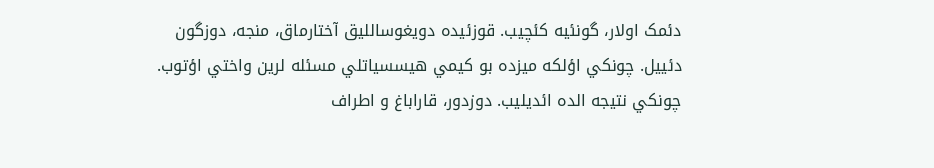دئمک اولار، گونئيه کئچيب. قوزئيده دويغوسالليق آختارماق، منجه، دوزگون دئييل. چونکي اؤلکه ميزده بو کيمي هيسسياتلي مسئله لرين واختي اؤتوب. چونکي نتيجه الده ائديليب. دوزدور، قاراباغ و اطراف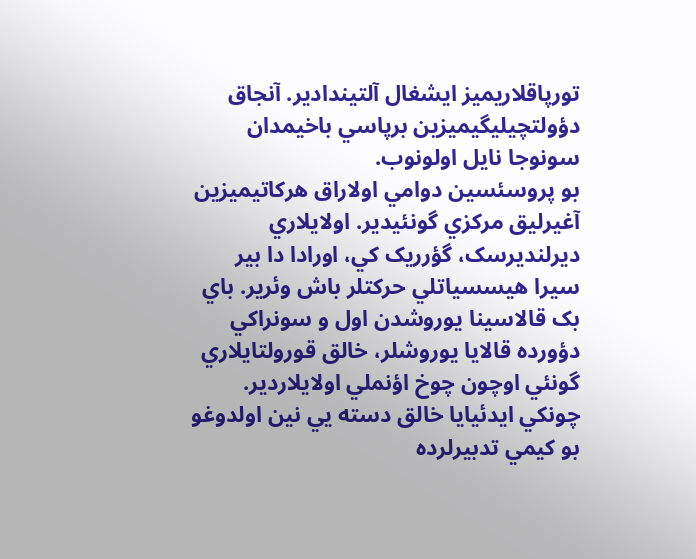تورپاقلاريميز ايشغال آلتيندادير. آنجاق دؤولتچيليگيميزين برپاسي باخيمدان سونوجا نايل اولونوب.
بو پروسئسين دوامي اولاراق هرکاتيميزين آغيرليق مرکزي گونئيدير. اولايلاري ديرلنديرسک، گؤرريک کي، اورادا دا بير سيرا هيسسياتلي حرکتلر باش وئرير. باي بک قالاسينا يوروشدن اول و سونراکي دؤورده قالايا يوروشلر، خالق قورولتايلاري گونئي اوچون چوخ اؤنملي اولايلاردير. چونکي ايدئيايا خالق دسته يي نين اولدوغو بو کيمي تدبيرلرده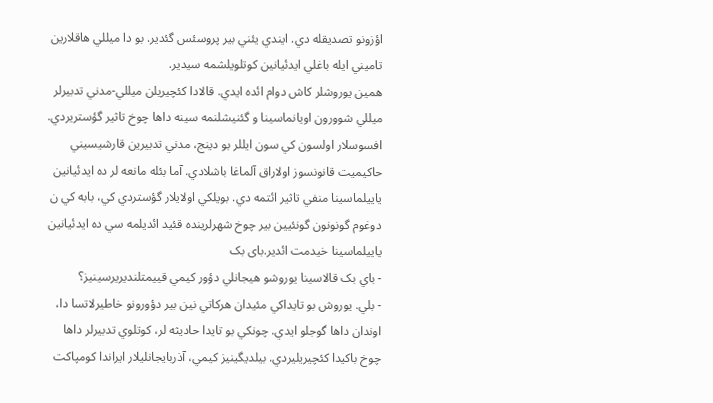اؤزونو تصديقله دي. ايندي يئني بير پروسئس گئدير. بو دا ميللي هاقلارين تاميني ايله باغلي ايدئيانين کوتلويلشمه سيدير.
همين يوروشلر کاش دوام ائده ايدي. قالادا کئچيريلن ميللي-مدني تدبيرلر ميللي شوورون اويانماسينا و گئنيشلنمه سينه داها چوخ تاثير گؤستريردي. افسوسلار اولسون کي سون ايللر بو دينج، مدني تدبيرين قارشيسيني حاکيميت قانونسوز اولاراق آلماغا باشلادي. آما بئله مانعه لر ده ايدئيانين ياييلماسينا منفي تاثير ائتمه دي. بويلکي اولايلار گؤستردي کي، بابه کي ن دوغوم گونونون گونئيين بير چوخ شهرلرينده قئيد ائديلمه سي ده ايدئيانين ياييلماسينا خيدمت ائدير.بای بک
- باي بک قالاسينا يوروشو هيجانلي دؤور کيمي قييمتلنديريرسينيز؟
- بلي. يوروش بو تايداکي مئيدان هرکاتي نين بير دؤورونو خاطيرلاتسا دا، اوندان داها گوجلو ايدي. چونکي بو تايدا حاديثه لر، کوتلوي تدبيرلر داها چوخ باکيدا کئچيريليردي. بيلديگينيز کيمي، آذربايجانليلار ايراندا کومپاکت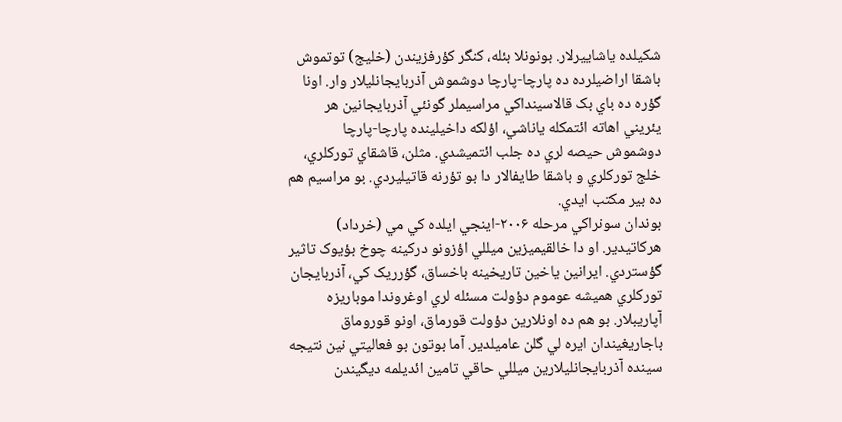شکيلده ياشاييرلار. بونونلا بئله، کنگر کؤرفزيندن (خليج) توتموش باشقا اراضيلرده ده پارچا-پارچا دوشموش آذربايجانليلار وار. اونا گؤره ده باي بک قالاسينداکي مراسيملر گونئي آذربايجانين هر يئريني اهاته ائتمکله ياناشي، اؤلکه داخيلينده پارچا-پارچا دوشموش حيصه لري ده جلب ائتميشدي. مثلن، قاشقاي تورکلري، خلج تورکلري و باشقا طايفالار دا بو تؤرنه قاتيليردي. بو مراسيم هم ده بير مکتب ايدي.
بوندان سونراکي مرحله ۲۰۰۶-اينجي ايلده کي مي (خرداد) هرکاتيدير. او دا خالقيميزين ميللي اؤزونو درکينه چوخ بؤيوک تاثير گؤستردي. ايرانين ياخين تاريخينه باخساق، گؤرريک کي، آذربايجان تورکلري هميشه عوموم دؤولت مسئله لري اوغروندا موباريزه آپاريبلار. بو هم ده اونلارين دؤولت قورماق، اونو قوروماق باجاريغيندان ايره لي گلن عاميلدير. آما بوتون بو فعاليتي نين نتيجه سينده آذربايجانليلارين ميللي حاقي تامين ائديلمه ديگيندن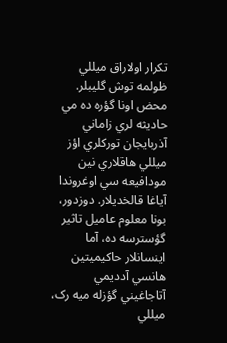تکرار اولاراق ميللي ظولمه توش گليبلر.
محض اونا گؤره ده مي حاديثه لري زاماني آذربايجان تورکلري اؤز ميللي هاقلاري نين مودافيعه سي اوغروندا آياغا قالخديلار. دوزدور، بونا معلوم عاميل تاثير گؤسترسه ده، آما اينسانلار حاکيميتين هانسي آدديمي آتاجاغيني گؤزله ميه رک، ميللي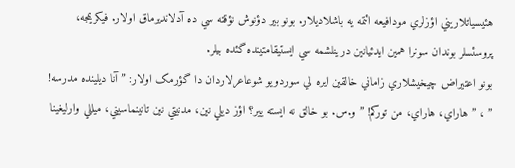هئيسياتلاريني اؤزلري مودافيعه ائتمه يه باشلاديلار. بونو بير دؤنوش نؤقته سي ده آدلانديرماق اولار. فيکريمجه، پروسئسلر بوندان سونرا همين ايدئيانين درينلشمه سي ايستيقامتينده گئده بيلر.
بونو اعتيراض چيخيشلاري زاماني خالقين ايره لي سوردويو شوعاعرلاردان دا گؤرمک اولار: ” آنا ديلينده مدرسه! ” ، ” هاراي، هاراي، من تورکم! ” و.س. بو خالق نه ايسته يير؟ اؤز ديلي نين، مدنيتي نين تانينماسيني، ميللي وارليغينا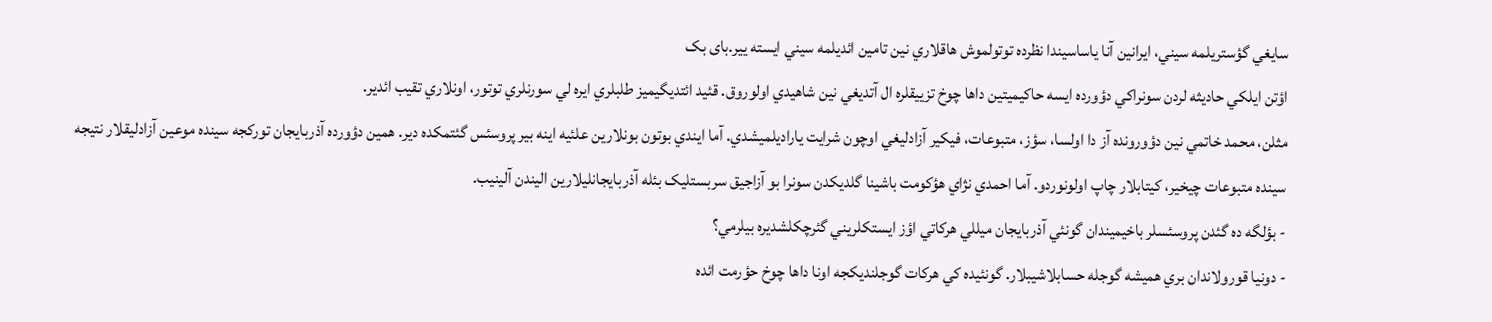سايغي گؤستريلمه سيني، ايرانين آنا ياساسيندا نظرده توتولموش هاقلاري نين تامين ائديلمه سيني ايسته يير.بای بک
اؤتن ايلکي حاديثه لردن سونراکي دؤورده ايسه حاکيميتين داها چوخ تزييقلره ال آتديغي نين شاهيدي اولوروق. قئيد ائتديگيميز طلبلري ايره لي سورنلري توتور، اونلاري تقيب ائدير.
مثلن، محمد خاتمي نين دؤورونده آز دا اولسا، سؤز، متبوعات، فيکير آزادليغي اوچون شرايت ياراديلميشدي. آما ايندي بوتون بونلارين علئيه اينه بير پروسئس گئتمکده دير. همين دؤورده آذربايجان تورکجه سينده موعين آزادليقلار نتيجه سينده متبوعات چيخير، کيتابلار چاپ اولونوردو. آما احمدي نژاي هؤکومت باشينا گلديکدن سونرا بو آزاجيق سربستليک بئله آذربايجانليلارين اليندن آلينيب.
- بؤلگه ده گئدن پروسئسلر باخيميندان گونئي آذربايجان ميللي هرکاتي اؤز ايستکلريني گئرچکلشديره بيلرمي؟
- دونيا قورولاندان بري هميشه گوجله حسابلاشيبلار. گونئيده کي هرکات گوجلنديکجه اونا داها چوخ حؤرمت ائده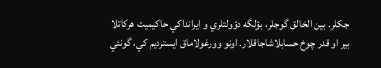جکلر. بين الخالق گوجلر، بؤلگه دؤولتلري و ايرانداکي حاکيميت هرکاتلا بير او قدر چوخ حسابلاشاجاقلار. اونو وورغولاماق ايسترديم کي، گونئي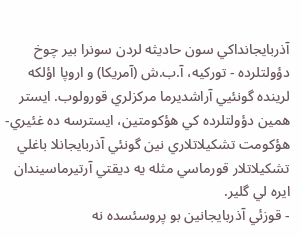آذربايجانداکي سون حاديثه لردن سونرا بير چوخ دؤولتلرده - تورکيه، آ.ب.ش (آمريکا) و اروپا اؤلکه لرينده گونئيي آراشديرما مرکزلري قورولوب. ايستر همين دؤولتلرده کي هؤکومتين، ايسترسه ده غئيري-هؤکومت تشکيلاتلاري نين گونئي آذربايجانلا باغلي تشکيلاتلار قورماسي مثله يه ديقتي آرتيرماسيندان ايره لي گلير.
- قوزئي آذربايجانين بو پروسئسده نه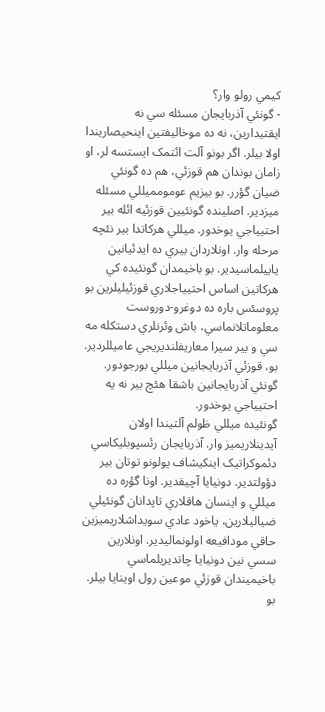کيمي رولو وار؟
- گونئي آذربايجان مسئله سي نه ايقتيدارين، نه ده موخاليفتين اينحيصاريندا اولا بيلر. اگر بونو آلت ائتمک ايستسه لر، او زامان بوندان هم قوزئي، هم ده گونئي ضيان گؤرر. بو بيزيم عومومميللي مسئله ميزدير. اصلینده گونئيين قوزئيه ائله بير احتيياجي يوخدور. ميللي هرکاتدا بير نئچه مرحله وار. اونلاردان بيري ده ايدئيانين ياييلماسيدير. بو باخيمدان گونئيده کي هرکاتين اساس احتيياجلاري قوزئيليلرين بو پروسئس باره ده دوغرو-دوروست معلوماتلانماسي، باش وئرنلري دستکله مه سي و بير سيرا معاريفلنديريجي عاميللردير. بو، قوزئي آذربايجانين ميللي بورجودور. گونئي آذربايجانين باشقا هئچ بير نه يه احتيياجي يوخدور.
گونئيده ميللي ظولم آلتيندا اولان آيدينلاريميز وار. آذربايجان رئسپوبليکاسي دئموکراتيک اينکيشاف يولونو توتان بير دؤولتدير. دونيايا آچيقدير. اونا گؤره ده ميللي و اينسان هاقلاري تاپدانان گونئيلي ضياليلارين، ياخود عادي سويداشلاريميزين حاقي مودافيعه اولونماليدير. اونلارين سسي نين دونيايا چاتديريلماسي باخيميندان قوزئي موعين رول اوينايا بيلر. بو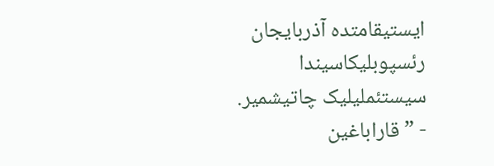ايستيقامتده آذربايجان رئسپوبليکاسيندا سيستئمليليک چاتيشمير.
- ” قاراباغين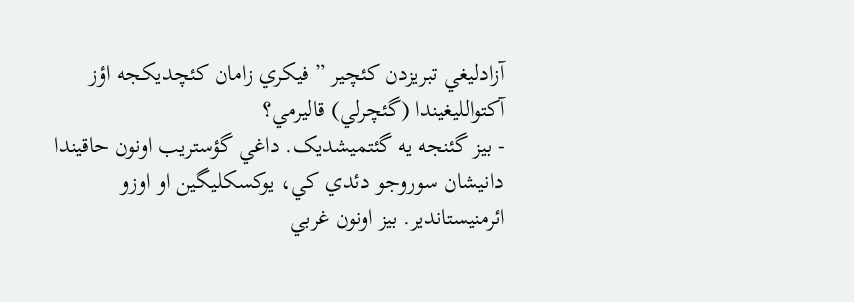آزادليغي تبريزدن کئچير ” فيکري زامان کئچديکجه اؤز آکتوالليغيندا (گئچرلي) قاليرمي؟
- بيز گئنجه يه گئتميشديک. داغي گؤستريب اونون حاقيندا دانيشان سوروجو دئدي کي، يوکسکليگين او اوزو ائرمنيستاندير. بيز اونون غربي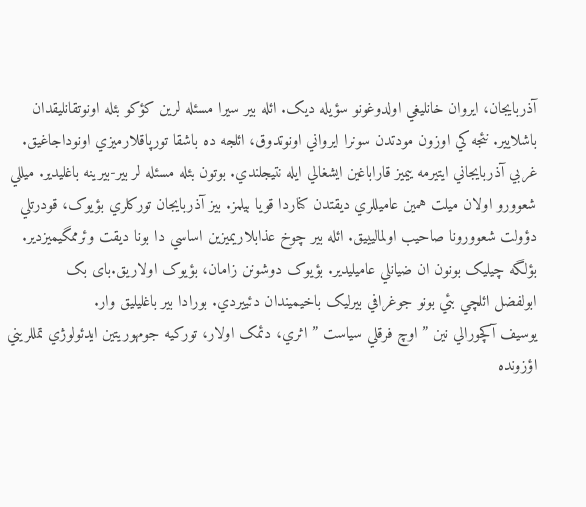آذربايجان، ايروان خانليغي اولدوغونو سؤيله ديک. ائله بير سيرا مسئله لرين کؤکو بئله اونوتقانليقدان باشلايير. نئجه کي اوزون مودتدن سونرا ايرواني اونوتدوق، ائلجه ده باشقا تورپاقلارميزي اونوداجاغيق. غربي آذربايجاني ايتيرمه ييميز قاراباغين ايشغالي ايله نتيجلندي. بوتون بئله مسئله لر بير-بيرينه باغليدير. ميللي شعوورو اولان ميلت همين عاميللري ديقتدن کناردا قويا بيلمز. بيز آذربايجان تورکلري بؤيوک، قودرتلي دؤولت شعوورونا صاحيب اولماليييق. ائله بير چوخ عذابلاريميزين اساسي دا بونا ديقت وئرممگيميزدير. بؤلگه چيليک بونون ان ضيانلي عاميليدير. بؤيوک دوشونن زامان، بؤيوک اولاريق.بای بک
ابولفضل ائلچي بئي بونو جوغرافي بيرليک باخيميندان دئييردي. بورادا بير باغليليق وار.
يوسيف آکچورالي نين ” اوچ فرقلي سياست ” اثري، دئمک اولار، تورکيه جومهوريتين ايدئولوژي تمللريني اؤزونده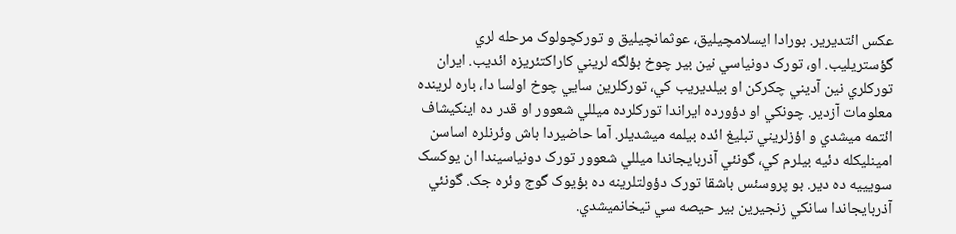عکس ائتديرير. بورادا ايسلامچيليق، عوثمانچيليق و تورکچولوک مرحله لري گؤستريليب. او، تورک دونياسي نين بير چوخ بؤلگه لريني کاراکتئريزه ائديب. ايران تورکلري نين آديني چکرکن او بيلديريب کي، تورکلرين سايي چوخ اولسا دا، باره لرينده معلومات آزدير. چونکي او دؤورده ايراندا تورکلرده ميللي شعوور او قدر ده اينکيشاف ائتمه ميشدي و اؤزلريني تبليغ ائده بيلمه ميشديلر. آما حاضيردا باش وئرنلره اساسن امينليکله دئيه بيلرم کي، گونئي آذربايجاندا ميللي شعوور تورک دونياسيندا ان يوکسک سويييه ده دير. بو پروسئس باشقا تورک دؤولتلرينه ده بؤيوک گوج وئره جک. گونئي آذربايجاندا سانکي زنجيرين بير حيصه سي تيخانميشدي.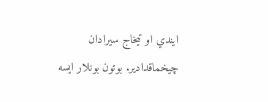ايندي او تيخاج سيرادان چيخماقدادير. بوتون بونلار ايسه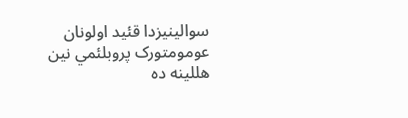سوالينيزدا قئيد اولونان عومومتورک پروبلئمي نين هللينه ده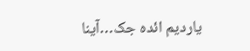يارديم ائده جک…آينا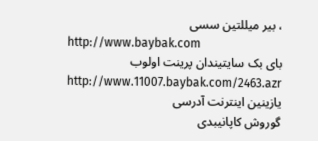، بیر میللتین سسی
http://www.baybak.com
بای بک سایتیندان پرینت اولوب
http://www.11007.baybak.com/2463.azr
یازینین اینترنت آدرسی
گوروش کاپانیبدی